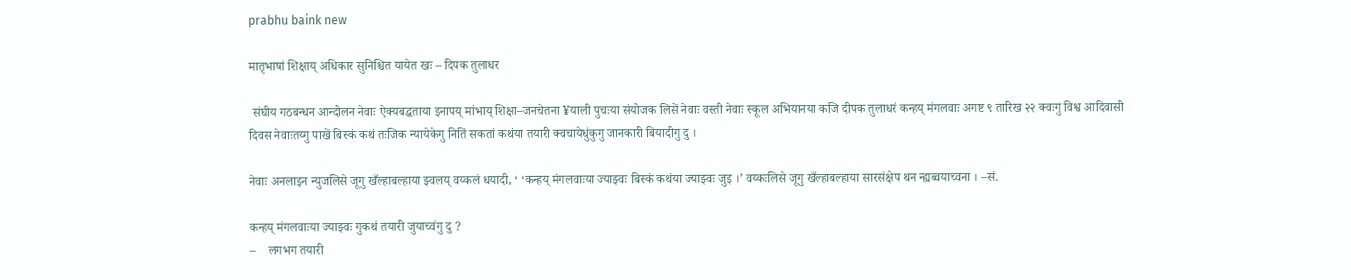prabhu baink new

मातृभाषां शिक्षाय् अधिकार सुनिश्चित यायेत खः – दिपक तुलाधर

 संघीय गठबन्धन आन्दोलन नेवाः ऐक्यबद्धताया इनापय् मांभाय् शिक्षा–जनचेतना ¥याली पुचःया संयोजक लिसें नेवाः वस्ती नेवाः स्कूल अभियानया कजि दीपक तुलाधरं कन्हय् मंगलवाः अगष्ट ९ तारिख २२ क्वःगु विश्व आदिवासी दिवस नेवाःतय्गु पाखें बिस्कं कथं तःजिक न्यायेकेगु नितिं सकतां कथंया तयारी क्वचायेधुंकुगु जानकारी बियादीगु दु ।

नेवाः अनलाइन न्युजलिसे जूगु खँल्हाबल्हाया झ्वलय् वय्कलं धयादी, ‘ ‘कन्हय् मंगलवाःया ज्याझ्वः बिस्कं कथंया ज्याझ्वः जुइ ।’ वय्कःलिसे जूगु खँल्हाबल्हाया सारसंक्षेप थन न्ह्यब्वयाच्वना । –सं.

कन्हय् मंगलवाःया ज्याझ्वः गुकथं तयारी जुयाच्वंगु दु ?
–    लगभग तयारी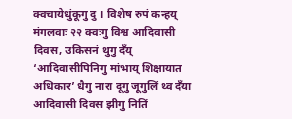क्वचायेधुंकूगु दु । विशेष रुपं कन्हय् मंगलवाः २२ क्वःगु विश्व आदिवासी दिवस, उकिसनं थुगु दँय् ‘आदिवासीपिनिगु मांभाय् शिक्षायात अधिकार’ धैगु नारा दूगु जूगुलिं थ्व दँया आदिवासी दिवस झीगु नितिं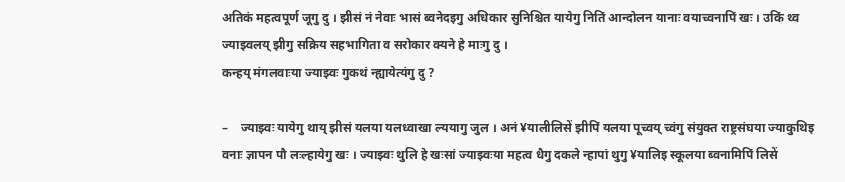अतिकं महत्वपूर्ण जूगु दु । झीसं नं नेवाः भासं ब्वनेदइगु अधिकार सुनिश्चित यायेगु नितिं आन्दोलन यानाः वयाच्वनापिं खः । उकिं थ्व ज्याझ्वलय् झीगु सक्रिय सहभागिता व सरोकार क्यने हे माःगु दु ।
कन्हय् मंगलवाःया ज्याझ्वः गुकथं न्ह्यायेत्यंगु दु ?

–    ज्याझ्वः यायेगु थाय् झीसं यलया यलध्वाखा ल्ययागु जुल । अनं ¥यालीलिसें झीपिं यलया पूच्वय् च्वंगु संयुक्त राष्ट्रसंघया ज्याकुथिइ वनाः ज्ञापन पौ लःल्हायेगु खः । ज्याझ्वः थुलि हे खःसां ज्याझ्वःया महत्व धैगु दकले न्हापां थुगु ¥यालिइ स्कूलया ब्वनामिपिं लिसें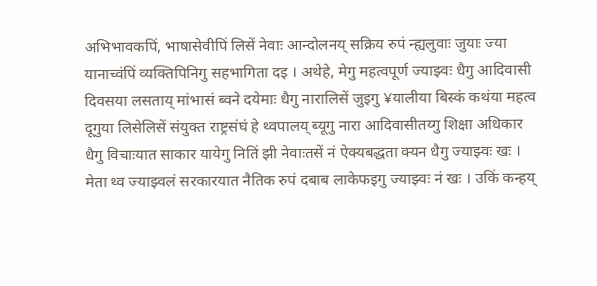अभिभावकपिं, भाषासेवीपिं लिसें नेवाः आन्दोलनय् सक्रिय रुपं न्ह्यलुवाः जुयाः ज्या यानाच्वंपिं व्यक्तिपिनिगु सहभागिता दइ । अथेहे, मेगु महत्वपूर्ण ज्याझ्वः धैगु आदिवासी दिवसया लसताय् मांभासं ब्वने दयेमाः धैगु नारालिसें जुइगु ¥यालीया बिस्कं कथंया महत्व दूगुया लिसेलिसें संयुक्त राष्ट्रसंघं हे थ्वपालय् ब्यूगु नारा आदिवासीतय्गु शिक्षा अधिकार धैगु विचाःयात साकार यायेगु नितिं झी नेवाःतसें नं ऐक्यबद्धता क्यन धैगु ज्याझ्वः खः । मेता थ्व ज्याझ्वलं सरकारयात नैतिक रुपं दबाब लाकेफइगु ज्याझ्वः नं खः । उकिं कन्हय्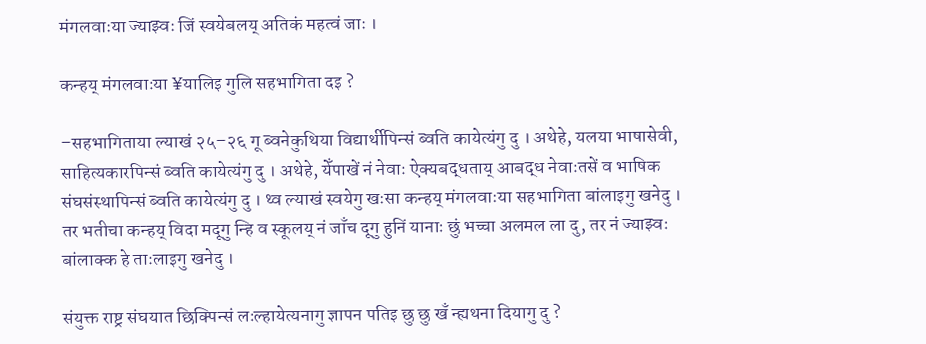मंगलवाःया ज्याझ्वः जिं स्वयेबलय् अतिकं महत्वं जाः ।

कन्हय् मंगलवाःया ¥यालिइ गुलि सहभागिता दइ ?

–सहभागिताया ल्याखं २५–२६ गू ब्वनेकुथिया विद्यार्थीपिन्सं ब्वति कायेत्यंगु दु । अथेहे, यलया भाषासेवी, साहित्यकारपिन्सं ब्वति कायेत्यंगु दु । अथेहे, येँपाखें नं नेवाः ऐक्यबद्धताय् आबद्ध नेवाःतसें व भाषिक संघसंस्थापिन्सं ब्वति कायेत्यंगु दु । थ्व ल्याखं स्वयेगु खःसा कन्हय् मंगलवाःया सहभागिता बांलाइगु खनेदु । तर भतीचा कन्हय् विदा मदूगु न्हि व स्कूलय् नं जाँच दूगु हुनिं यानाः छुं भच्चा अलमल ला दु, तर नं ज्याझ्वः बांलाक्क हे ताःलाइगु खनेदु ।

संयुक्त राष्ट्र संघयात छिक्पिन्सं लःल्हायेत्यनागु ज्ञापन पतिइ छु छु खँ न्ह्यथना दियागु दु ?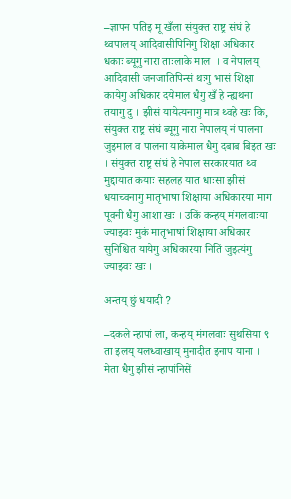–ज्ञापन पतिइ मू खँला संयुक्त राष्ट्र संघं हे थ्वपालय् आदिवासीपिनिगु शिक्षा अधिकार धकाः ब्यूगु नारा ताःलाके माल  । व नेपालय् आदिवासी जनजातिपिन्सं थःगु भासं शिक्षा कायेगु अधिकार दयेमाल धैगु खँ हे न्ह्यथना तयागु दु । झीसं यायेत्यनागु मात्र थ्वहे खः कि, संयुक्त राष्ट्र संघं ब्यूगु नारा नेपालय् नं पालना जुइमाल व पालना याकेमाल धैगु दबाब बिइत खः । संयुक्त राष्ट्र संघं हे नेपाल सरकारयात थ्व मुद्दायात कयाः सहलह यात धाःसा झीसं धयाच्वनागु मातृभाषा शिक्षाया अधिकारया माग पूवनी धैगु आशा खः । उकिं कन्हय् मंगलवाःया ज्याझ्वः मुकं मातृभाषां शिक्षाया अधिकार सुनिश्चित यायेगु अधिकारया नितिं जुइत्यंगु ज्याझ्वः खः ।

अन्तय् छुं धयादी ?

–दकले न्हापां ला, कन्हय् मंगलवाः सुथसिया ९ ता इलय् यलध्वाखाय् मुनादीत इनाप याना । मेता धैगु झीसं न्हापांनिसें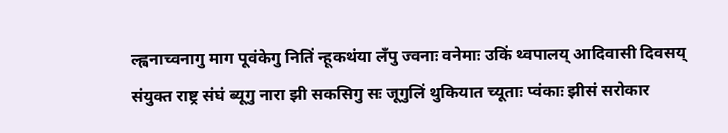ल्ह्वनाच्वनागु माग पूवंकेगु नितिं न्हूकथंया लँपु ज्वनाः वनेमाः उकिं थ्वपालय् आदिवासी दिवसय् संयुक्त राष्ट्र संघं ब्यूगु नारा झी सकसिगु सः जूगुलिं थुकियात च्यूताः प्वंकाः झीसं सरोकार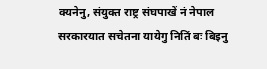क्यनेनु, संयुक्त राष्ट्र संघपाखें नं नेपाल सरकारयात सचेतना यायेगु नितिं बः बिइनु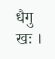धैगु खः ।